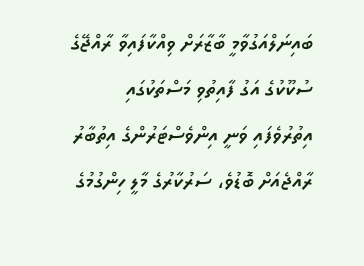ބައިނަލްއަގުވާމީ ބާޒާރަށް ވިއްކާފައިވާ ރާއްޖޭގެ ސުކޫކުގެ އަގު ފާއިތުވި މަސްތަކުގައި އިތުރުވެފައި ވަނީ އިންވެސްޓަރުންގެ އިތުބާރު ރާއްޖެއަށް ބޮޑުވެ، ސަރުކާރުގެ މާލީ ހިންގުމުގެ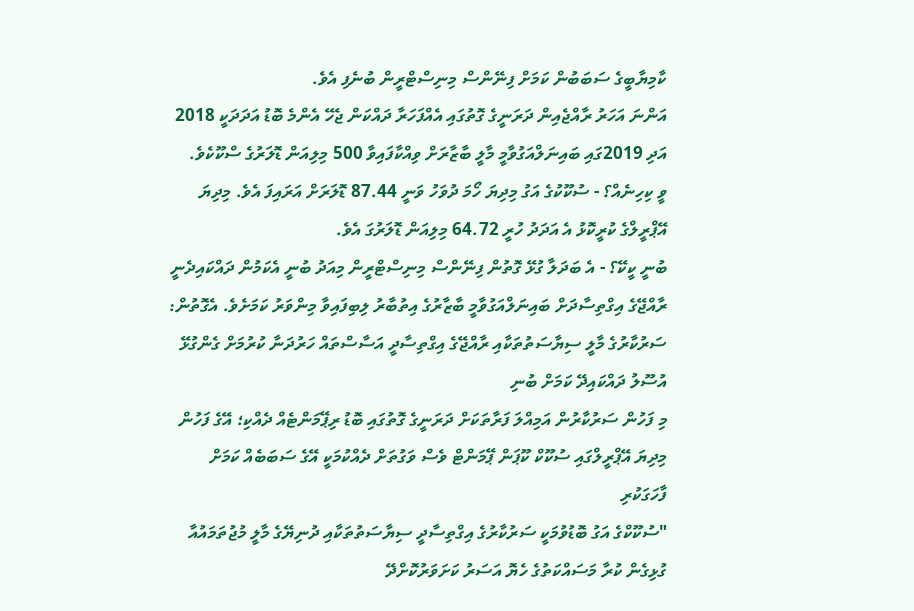ކާމިޔާބީގެ ސަބަބުން ކަމަށް ފިނޭންސް މިނިސްޓްރީން ބުނެފި އެވެ.
އަންނަ އަހަރު ރާއްޖެއިން ދަރަނީގެ ގޮތުގައި އެއްފަހަރާ ދައްކަން ޖެހޭ އެންމެ ބޮޑު އަދަދަކީ 2018 އަދި 2019ގައި ބައިނަލްއަގުވާމީ މާލީ ބާޒާރަށް ވިއްކާފައިވާ 500 މިލިއަން ޑޮލަރުގެ ސްކޫކެވެ.
ވީ ކިހިނެއް؟ - ސުކޫކުގެ އަގު މިދިޔަ ހޯމަ ދުވަހު ވަނީ 87.44 ޑޮލަރަށް އަރައިފަ އެވެ. މިދިޔަ އޭޕްރީލްގެ ކުރީކޮޅު އެ އަދަދު ހުރީ 64.72 މިލިއަން ޑޮލަރުގަ އެވެ.
ބުނީ ކީކޭ؟ - އެ ބަދަލާ ގުޅޭ ގޮތުން ފިނޭންސް މިނިސްޓްރީން މިއަދު ބުނީ އެކަމުން ދައްކައިދެނީ ރާއްޖޭގެ އިގްތިސާދަށް ބައިނަލްއަގުވާމީ ބާޒާރުގެ އިތުބާރު ލިބިފައިވާ މިންވަރު ކަމަށެވެ. އެގޮތުން:
ސަރުކާރުގެ މާލީ ސިޔާސަތުތަކާއި ރާއްޖޭގެ އިގްތިސާދީ އަސާސްތައް ހަރުދަނާ ކުރުމަށް ގެންގުޅޭ އުސޫލު ދައްކައިދޭ ކަމަށް ބުނި
މި ފަހުން ސަރުކާރުން އަމިއްލަ ފަރާތަކަށް ދަރަނީގެ ގޮތުގައި ބޮޑު ރިޕޭމަންޓެއް ދެއްކި؛ އޭގެ ފަހުން މިދިޔަ އޭޕްރީލްގައި ސުކޫކް ކޫޕަން ޕޭމަންޓް ވެސް ވަގުތަށް ދެއްކުމަކީ އޭގެ ސަބަބެއް ކަމަށް ފާހަގަކުރި
"ސުކޫކްގެ އަގު ބޮޑުވުމަކީ ސަރުކާރުގެ އިގްތިސާދީ ސިޔާސަތުތަކާއި ދުނިޔޭގެ މާލީ މުޖުތަމައުއާ ގުޅިގެން ކުރާ މަސައްކަތުގެ ހެޔޮ އަސަރު ކަށަވަރުކޮށްދޭ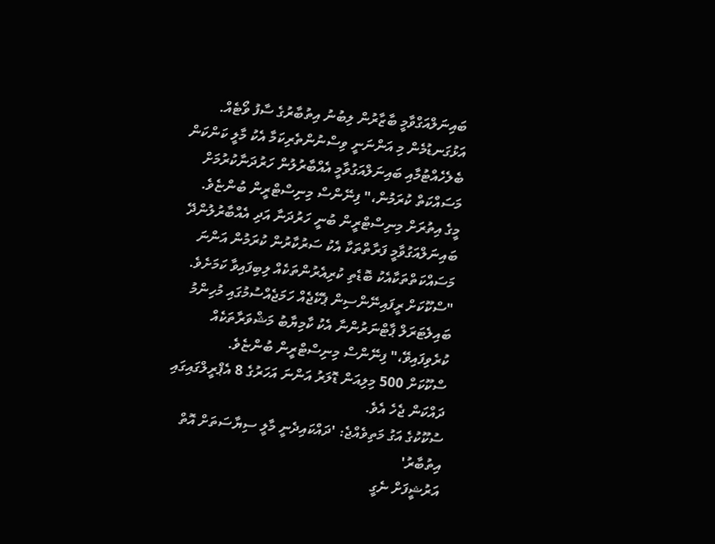ބައިނަލްއަގްވާމީ ބާޒާރުން ލިބުނު އިތުބާރުގެ ސާފު ވޯޓެއް. އަޅުގަނޑުމެން މި އަންނަނީ ވިސްނުންތެރިކަމާ އެކު މާލީ ކަންކަން ބެލެހެއްޓުމާއި ބައިނަލްއަގުވާމީ އެއްބާރުލުން ހަރުދަނާކުރުމަށް މަސައްކަތް ކުރަމުން،" ފިނޭންސް މިނިސްޓްރީން ބުންޏެވެ.
މީގެ އިތުރަށް މިނިސްޓްރީން ބުނީ ހަރުދަނާ އަދި އެއްބާރުލުންދޭ ބައިނަލްއަގުވާމީ ފަރާތްތަކާ އެކު ސަރުކާރުން ކުރަމުން އަންނަ މަސައްކަތްތަކާއެކު ބޮޑެތި ކުރިއެރުންތަކެއް ލިބިފައިވާ ކަމަށެވެ.
"ސްކޫކަށް ރީފައިނޭންސިން ޕެކޭޖެއް ހަމަޖެއްސުމުގައި މުހިންމު ބައިލެޓަރަލް ޕާޓްނަރުންނާ އެކު ކާމިޔާބު މަޝްވަރާތަކެއް ކުރެވިފައިވޭ،" ފިނޭންސް މިނިސްޓްރީން ބުންޏެވެ.
ސްކޫކަށް 500 މިލިއަން ޑޮލަރު އަންނަ އަހަރުގެ 8 އެޕްރީލްގައިގައި ދައްކަން ޖެހެ އެވެ.
ސުކޫކުގެ އަގު މަތިވެއްޖެ: 'ދައްކައިދެނީ މާލީ ސިޔާސަތަށް އޮތް އިތުބާރު'
އަރުޝީފަށް ނެގީ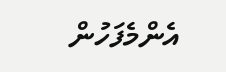އެންމެފަހުން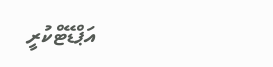އަޕްޑޭޓްކުރީ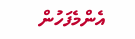އެންމެފަހުން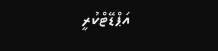އަޕްޑޭޓްކުރީ